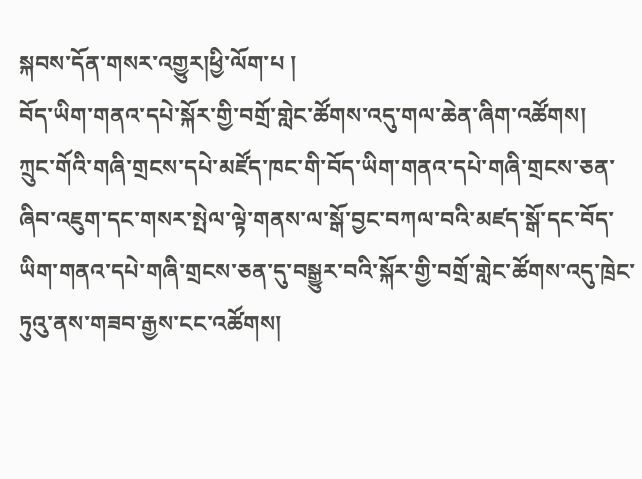སྐབས་དོན་གསར་འགྱུར།ཕྱི་ལོག་པ །
བོད་ཡིག་གནའ་དཔེ་སྐོར་གྱི་བགྲོ་གླེང་ཚོགས་འདུ་གལ་ཆེན་ཞིག་འཚོགས།
ཀྲུང་གོའི་གཞི་གྲངས་དཔེ་མཛོད་ཁང་གི་བོད་ཡིག་གནའ་དཔེ་གཞི་གྲངས་ཅན་ཞིབ་འཇུག་དང་གསར་སྤེལ་ལྟེ་གནས་ལ་སྒོ་བྱང་བཀལ་བའི་མཛད་སྒོ་དང་བོད་ཡིག་གནའ་དཔེ་གཞི་གྲངས་ཅན་དུ་བསྒྱུར་བའི་སྐོར་གྱི་བགྲོ་གླེང་ཚོགས་འདུ་ཁྲེང་ཏུའུ་ནས་གཟབ་རྒྱས་ངང་འཚོགས།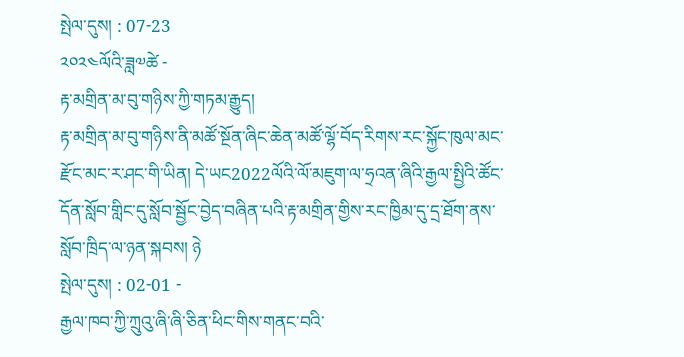སྤེལ་དུས། : 07-23
༢༠༢༤ལོའི་ཟླ༧ཚེ -
རྟ་མགྲིན་མ་བུ་གཉིས་ཀྱི་གཏམ་རྒྱུད།
རྟ་མགྲིན་མ་བུ་གཉིས་ནི་མཚོ་སྔོན་ཞིང་ཆེན་མཚོ་ལྷོ་བོད་རིགས་རང་སྐྱོང་ཁུལ་མང་རྫོང་མང་ར་ཤང་གི་ཡིན། དེ་ཡང2022ལོའི་ལོ་མཇུག་ལ་ཧྲའན་ཞིའི་རྒྱལ་སྤྱིའི་ཚོང་དོན་སློབ་གླིང་དུ་སློབ་སྦྱོང་བྱེད་བཞིན་པའི་རྟ་མགྲིན་གྱིས་རང་ཁྱིམ་དུ་དྲ་ཐོག་ནས་སློབ་ཁྲིད་ལ་ཉན་སྐབས། ཉེ
སྤེལ་དུས། : 02-01 -
རྒྱལ་ཁབ་ཀྱི་ཀྲུའུ་ཞི་ཞི་ཅིན་ཕིང་གིས་གནང་བའི་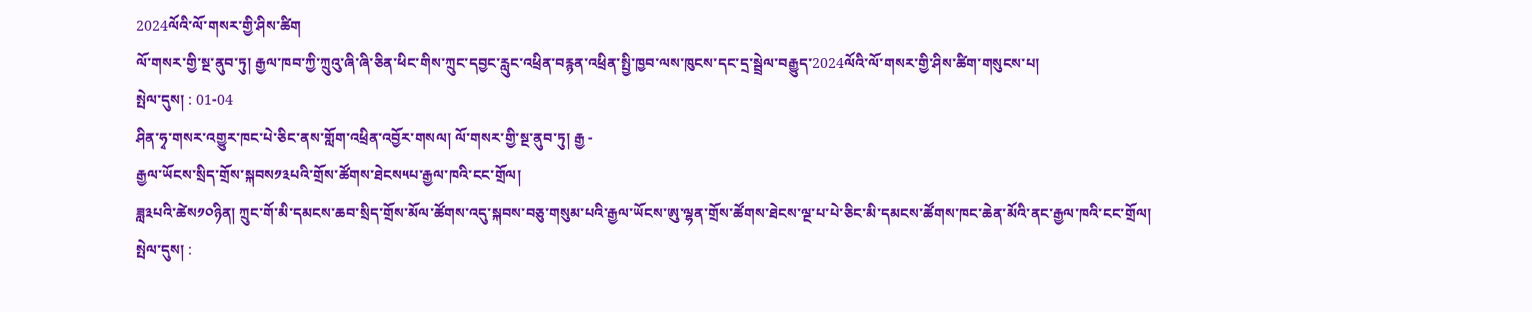2024ལོའི་ལོ་གསར་གྱི་ཤིས་ཚིག
ལོ་གསར་གྱི་སྔ་ནུབ་ཏུ། རྒྱལ་ཁབ་ཀྱི་ཀྲུའུ་ཞི་ཞི་ཅིན་ཕིང་གིས་ཀྲུང་དབྱང་རླུང་འཕྲིན་བརྙན་འཕྲིན་སྤྱི་ཁྱབ་ལས་ཁུངས་དང་དྲ་སྦྲེལ་བརྒྱུད་2024ལོའི་ལོ་གསར་གྱི་ཤིས་ཚིག་གསུངས་པ།
སྤེལ་དུས། : 01-04
ཤིན་ཧྭ་གསར་འགྱུར་ཁང་པེ་ཅིང་ནས་གློག་འཕྲིན་འབྱོར་གསལ། ལོ་གསར་གྱི་སྔ་ནུབ་ཏུ། རྒྱ -
རྒྱལ་ཡོངས་སྲིད་གྲོས་སྐབས༡༣པའི་གྲོས་ཚོགས་ཐེངས༥པ་རྒྱལ་ཁའི་ངང་གྲོལ།
ཟླ༣པའི་ཚེས༡༠ཉིན། ཀྲུང་གོ་མི་དམངས་ཆབ་སྲིད་གྲོས་མོལ་ཚོགས་འདུ་སྐབས་བཅུ་གསུམ་པའི་རྒྱལ་ཡོངས་ཨུ་ལྷན་གྲོས་ཚོགས་ཐེངས་ལྔ་པ་པེ་ཅིང་མི་དམངས་ཚོགས་ཁང་ཆེན་མོའི་ནང་རྒྱལ་ཁའི་ངང་གྲོལ།
སྤེལ་དུས། :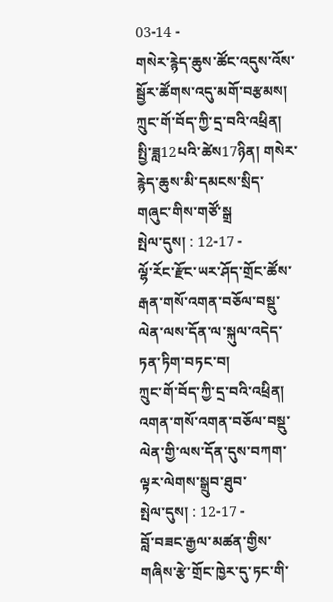03-14 -
གསེར་རྙེད་ཆུས་ཚོང་འདུས་འོས་སྦྱོར་ཚོགས་འདུ་མགོ་བརྩམས།
ཀྲུང་གོ་བོད་ཀྱི་དྲ་བའི་འཕྲིན། སྤྱི་ཟླ12པའི་ཚེས17ཉིན། གསེར་རྙེད་ཆུས་མི་དམངས་སྲིད་གཞུང་གིས་གཙོ་སྒྲ
སྤེལ་དུས། : 12-17 -
ལྷོ་རོང་རྫོང་ཡར་ཤོད་གྲོང་ཚོས་རྒན་གསོ་འགན་བཅོལ་བསྡུ་ལེན་ལས་དོན་ལ་སྐུལ་འདེད་ཏན་ཏིག་བཏང་བ།
ཀྲུང་གོ་བོད་ཀྱི་དྲ་བའི་འཕྲིན། འགན་གསོ་འགན་བཅོལ་བསྡུ་ལེན་གྱི་ལས་དོན་དུས་བཀག་ལྟར་ལེགས་སྒྲུབ་ཐུབ་
སྤེལ་དུས། : 12-17 -
བློ་བཟང་རྒྱལ་མཚན་གྱིས་གཞིས་རྩེ་གྲོང་ཁྱེར་དུ་ཏང་གི་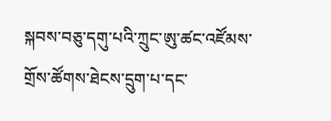སྐབས་བཅུ་དགུ་པའི་ཀྲུང་ཨུ་ཚང་འཛོམས་གྲོས་ཚོགས་ཐེངས་དྲུག་པ་དང་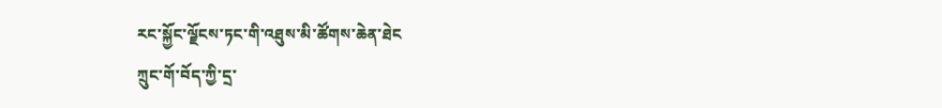རང་སྐྱོང་ལྗོངས་ཏང་གི་འཐུས་མི་ཚོགས་ཆེན་ཐེང
ཀྲུང་གོ་བོད་ཀྱི་དྲ་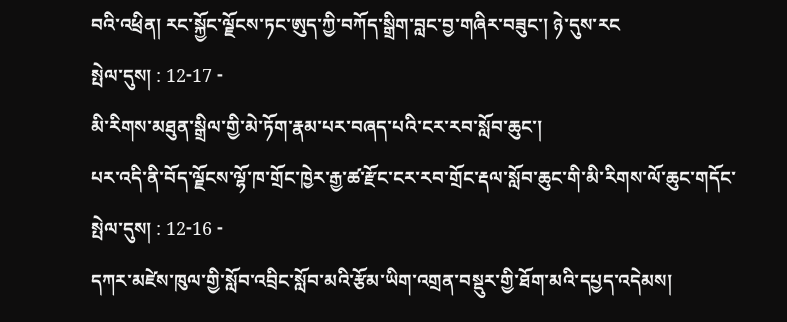བའི་འཕྲིན། རང་སྐྱོང་ལྗོངས་ཏང་ཨུད་ཀྱི་བཀོད་སྒྲིག་བླང་བྱ་གཞིར་བཟུང་། ཉེ་དུས་རང
སྤེལ་དུས། : 12-17 -
མི་རིགས་མཐུན་སྒྲིལ་གྱི་མེ་ཏོག་རྣམ་པར་བཞད་པའི་ངར་རབ་སློབ་ཆུང་།
པར་འདི་ནི་བོད་ལྗོངས་ལྷོ་ཁ་གྲོང་ཁྱེར་རྒྱ་ཚ་རྫོང་ངར་རབ་གྲོང་རྡལ་སློབ་ཆུང་གི་མི་རིགས་ལོ་ཆུང་གདོང་
སྤེལ་དུས། : 12-16 -
དཀར་མཛེས་ཁུལ་གྱི་སློབ་འབྲིང་སློབ་མའི་རྩོམ་ཡིག་འགྲན་བསྡུར་གྱི་ཐོག་མའི་དཔྱད་འདེམས།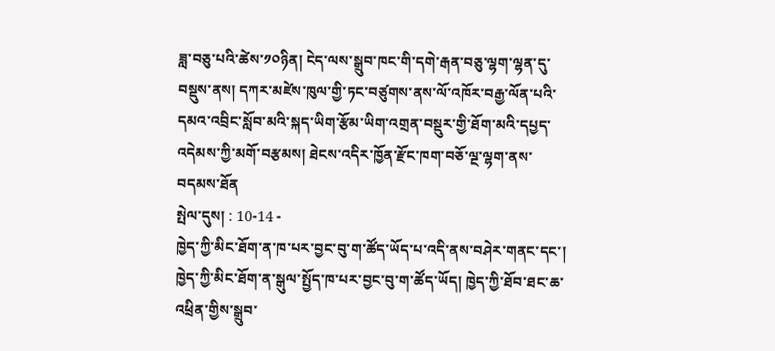ཟླ་བཅུ་པའི་ཚེས་༡༠ཉིན། ངེད་ལས་སྒྲུབ་ཁང་གི་དགེ་རྒན་བཅུ་ལྷག་ལྷན་དུ་བསྡུས་ནས། དཀར་མཛེས་ཁུལ་གྱི་ཏང་བཙུགས་ནས་ལོ་འཁོར་བརྒྱ་ལོན་པའི་དམའ་འབྲིང་སློབ་མའི་སྐད་ཡིག་རྩོམ་ཡིག་འགྲན་བསྡུར་གྱི་ཐོག་མའི་དཔྱད་འདེམས་ཀྱི་མགོ་བརྩམས། ཐེངས་འདིར་ཁྱོན་རྫོང་ཁག་བཅོ་ལྔ་ལྷག་ནས་བདམས་ཐོན
སྤེལ་དུས། : 10-14 -
ཁྱེད་ཀྱི་མིང་ཐོག་ན་ཁ་པར་བྱང་བུ་ག་ཚོད་ཡོད་པ་འདི་ནས་བཤེར་གནང་དང་།
ཁྱེད་ཀྱི་མིང་ཐོག་ན་སྒུལ་སྤྱོད་ཁ་པར་བྱང་བུ་ག་ཚོད་ཡོད། ཁྱེད་ཀྱི་ཐོབ་ཐང་ཆ་འཕྲིན་གྱིས་སྒྲུབ་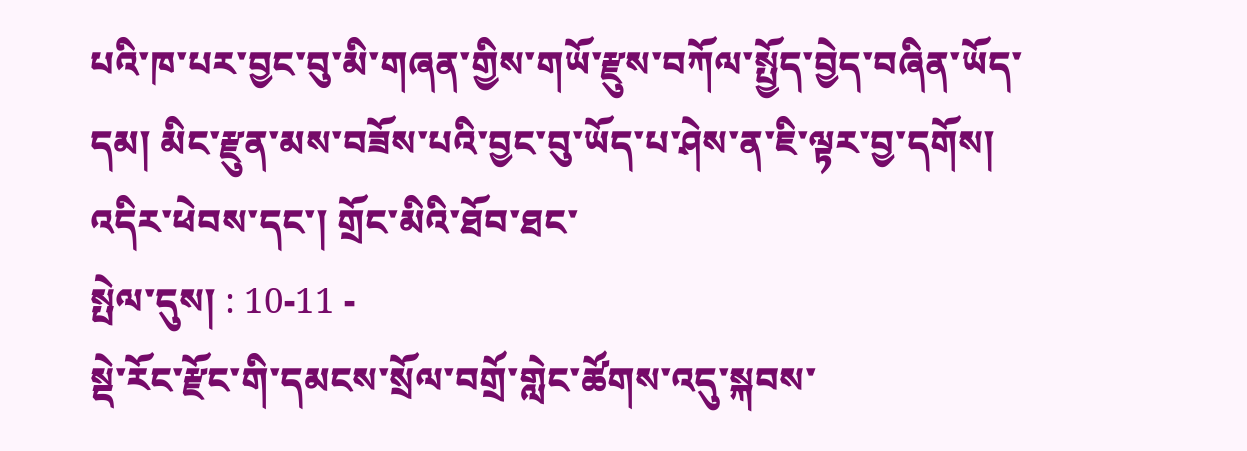པའི་ཁ་པར་བྱང་བུ་མི་གཞན་གྱིས་གཡོ་རྫུས་བཀོལ་སྤྱོད་བྱེད་བཞིན་ཡོད་དམ། མིང་རྫུན་མས་བཟོས་པའི་བྱང་བུ་ཡོད་པ་ཤེས་ན་ཇི་ལྟར་བྱ་དགོས། འདིར་ཕེབས་དང་། གྲོང་མིའི་ཐོབ་ཐང་
སྤེལ་དུས། : 10-11 -
སྡེ་རོང་རྫོང་གི་དམངས་སྲོལ་བགྲོ་གླེང་ཚོགས་འདུ་སྐབས་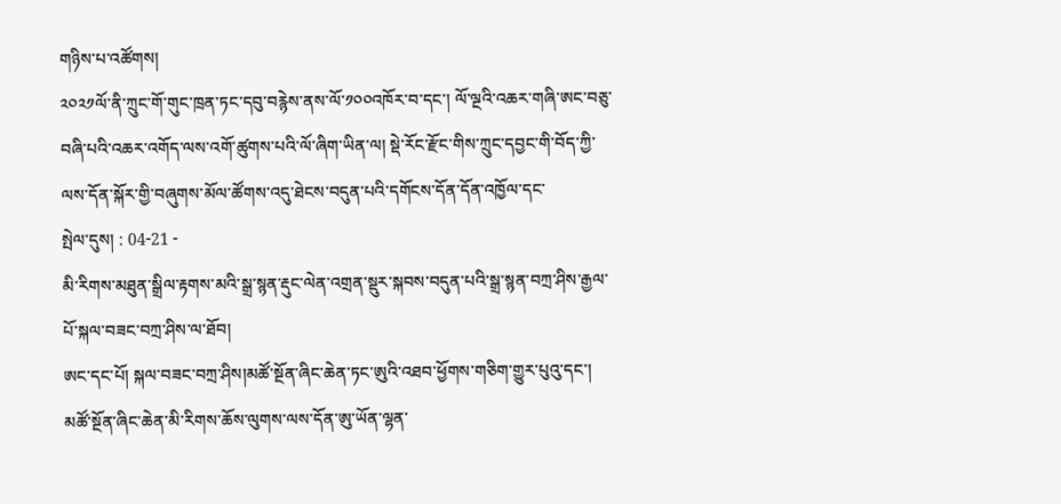གཉིས་པ་འཚོགས།
༢༠༢༡ལོ་ནི་ཀྲུང་གོ་གུང་ཁྲན་ཏང་དབུ་བརྙེས་ནས་ལོ་༡༠༠འཁོར་བ་དང་། ལོ་ལྔའི་འཆར་གཞི་ཨང་བཅུ་བཞི་པའི་འཆར་འགོད་ལས་འགོ་ཚུགས་པའི་ལོ་ཞིག་ཡིན་ལ། སྡེ་རོང་རྫོང་གིས་ཀྲུང་དབྱང་གི་བོད་ཀྱི་ལས་དོན་སྐོར་གྱི་བཞུགས་མོལ་ཚོགས་འདུ་ཐེངས་བདུན་པའི་དགོངས་དོན་དོན་འཁྱོལ་དང་
སྤེལ་དུས། : 04-21 -
མི་རིགས་མཐུན་སྒྲིལ་རྟགས་མའི་སྒྲ་སྙན་རྡུང་ལེན་འགྲན་སྡུར་སྐབས་བདུན་པའི་སྒྲ་སྙན་བཀྲ་ཤིས་རྒྱལ་པོ་སྐལ་བཟང་བཀྲ་ཤིས་ལ་ཐོབ།
ཨང་དང་པོ། སྐལ་བཟང་བཀྲ་ཤིས།མཚོ་སྔོན་ཞིང་ཆེན་ཏང་ཨུའི་འཐབ་ཕྱོགས་གཅིག་གྱུར་པུའུ་དང་། མཚོ་སྔོན་ཞིང་ཆེན་མི་རིགས་ཆོས་ལུགས་ལས་དོན་ཨུ་ཡོན་ལྷན་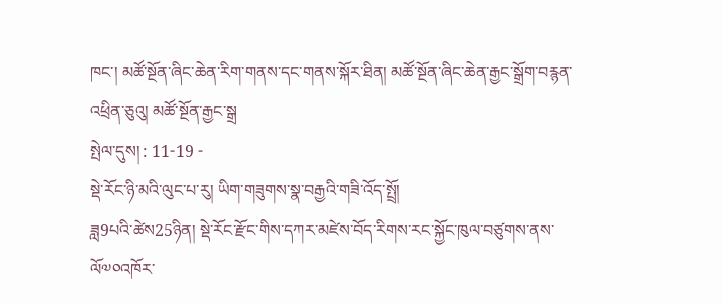ཁང་། མཚོ་སྔོན་ཞིང་ཆེན་རིག་གནས་དང་གནས་སྐོར་ཐིན། མཚོ་སྔོན་ཞིང་ཆེན་རྒྱང་སྒྲོག་བརྙན་འཕྲིན་ཅུའུ། མཚོ་སྔོན་རྒྱང་སྒྲ
སྤེལ་དུས། : 11-19 -
སྡེ་རོང་ཉི་མའི་ལུང་པ་རུ། ཡིག་གཟུགས་སྣ་བརྒྱའི་གཟི་འོད་སྤྲོ།
ཟླ9པའི་ཚེས25ཉིན། སྡེ་རོང་རྫོང་གིས་དཀར་མཛེས་བོད་རིགས་རང་སྐྱོང་ཁུལ་བཙུགས་ནས་ལོ༧༠འཁོར་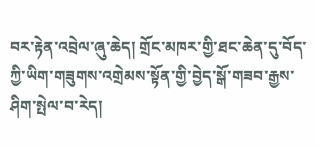བར་རྟེན་འབྲེལ་ཞུ་ཆེད། གྲོང་མཁར་གྱི་ཐང་ཆེན་དུ་བོད་ཀྱི་ཡིག་གཟུགས་འགྲེམས་སྟོན་གྱི་བྱེད་སྒོ་གཟབ་རྒྱས་ཤིག་སྤེལ་བ་རེད།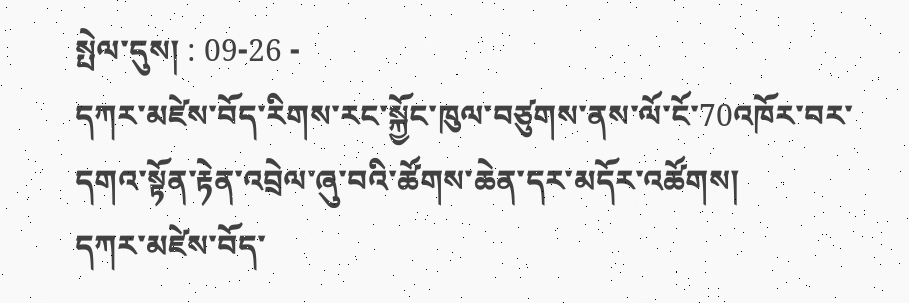སྤེལ་དུས། : 09-26 -
དཀར་མཛེས་བོད་རིགས་རང་སྐྱོང་ཁུལ་བཙུགས་ནས་ལོ་ངོ་70འཁོར་བར་དགའ་སྟོན་རྟེན་འབྲེལ་ཞུ་བའི་ཚོགས་ཆེན་དར་མདོར་འཚོགས།
དཀར་མཛེས་བོད་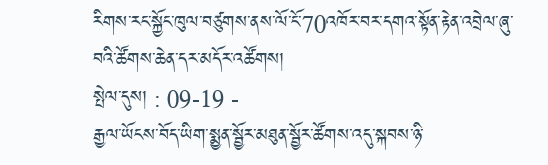རིགས་རང་སྐྱོང་ཁུལ་བཙུགས་ནས་ལོ་ངོ་70འཁོར་བར་དགའ་སྟོན་རྟེན་འབྲེལ་ཞུ་བའི་ཚོགས་ཆེན་དར་མདོར་འཚོགས།
སྤེལ་དུས། : 09-19 -
རྒྱལ་ཡོངས་བོད་ཡིག་སྨྱན་སྦྱོར་མཐུན་སྦྱོར་ཚོགས་འདུ་སྐབས་ཉི་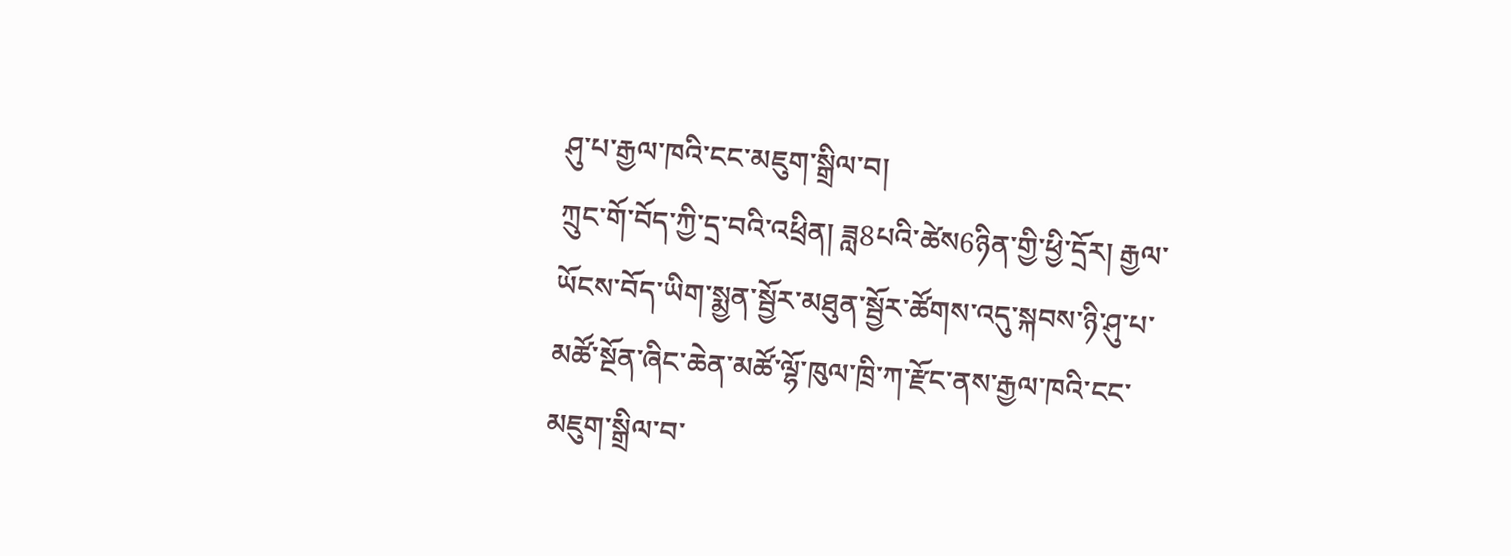ཤུ་པ་རྒྱལ་ཁའི་ངང་མཇུག་སྒྲིལ་བ།
ཀྲུང་གོ་བོད་ཀྱི་དྲ་བའི་འཕྲིན། ཟླ8པའི་ཚེས6ཉིན་གྱི་ཕྱི་དྲོར། རྒྱལ་ཡོངས་བོད་ཡིག་སྨྱན་སྦྱོར་མཐུན་སྦྱོར་ཚོགས་འདུ་སྐབས་ཉི་ཤུ་པ་མཚོ་སྔོན་ཞིང་ཆེན་མཚོ་ལྷོ་ཁུལ་ཁྲི་ཀ་རྫོང་ནས་རྒྱལ་ཁའི་ངང་མཇུག་སྒྲིལ་བ་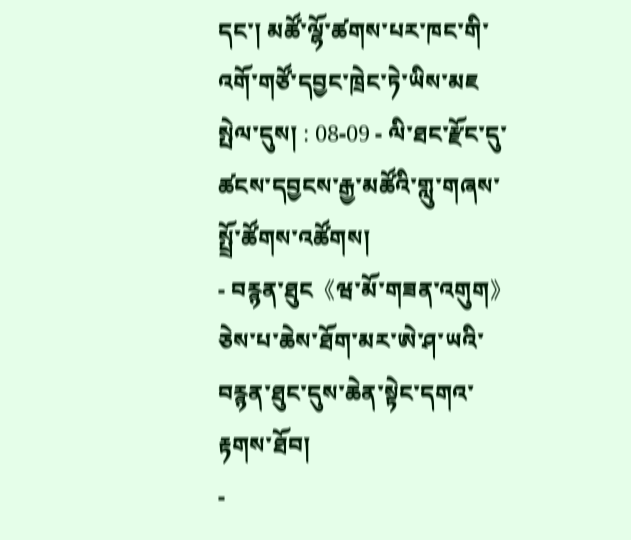དང་། མཚོ་ལྷོ་ཚགས་པར་ཁང་གི་འགོ་གཙོ་དབྱང་ཁྲེང་ཏེ་ཡིས་མཇ
སྤེལ་དུས། : 08-09 - ལི་ཐང་རྫོང་དུ་ཚངས་དབྱངས་རྒྱ་མཚོའི་གླུ་གཞས་སྤྲོ་ཚོགས་འཚོགས།
- བརྙན་ཐུང《ཝ་མོ་གཟན་འགུག》ཅེས་པ་ཆེས་ཐོག་མར་ཨེ་ཤ་ཡའི་བརྙན་ཐུང་དུས་ཆེན་སྟེང་དགའ་རྟགས་ཐོབ།
-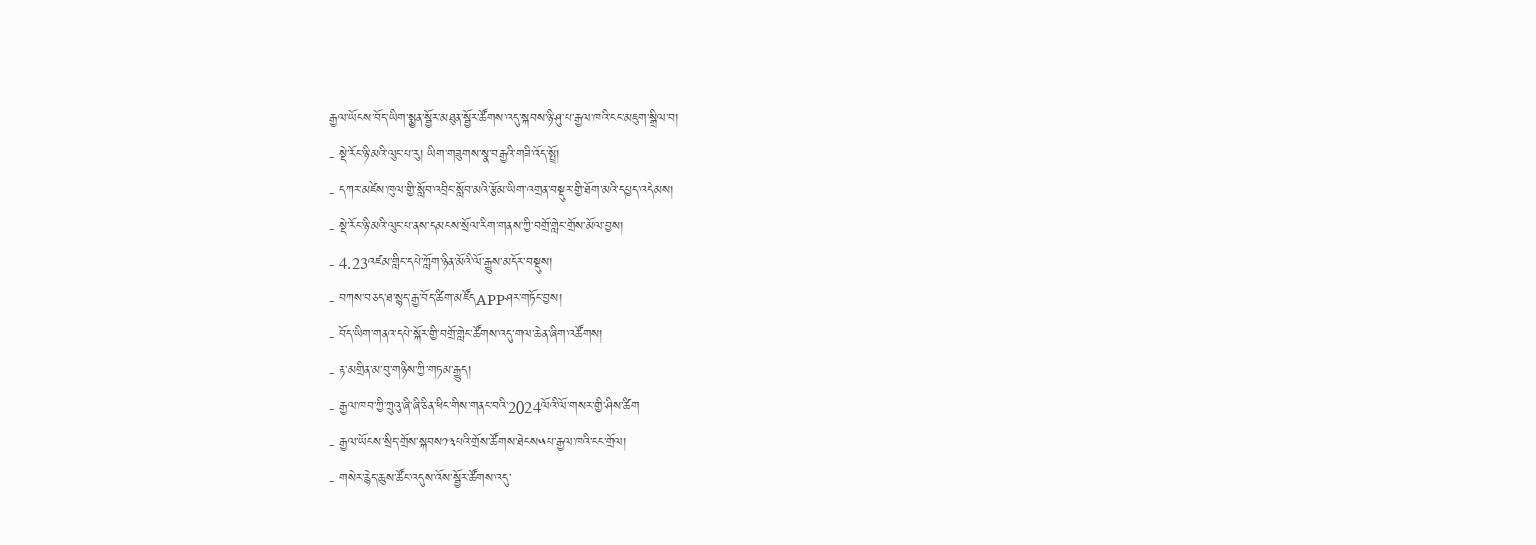རྒྱལ་ཡོངས་བོད་ཡིག་སྨྱན་སྦྱོར་མཐུན་སྦྱོར་ཚོགས་འདུ་སྐབས་ཉི་ཤུ་པ་རྒྱལ་ཁའི་ངང་མཇུག་སྒྲིལ་བ།
- སྡེ་རོང་ཉི་མའི་ལུང་པ་རུ། ཡིག་གཟུགས་སྣ་བརྒྱའི་གཟི་འོད་སྤྲོ།
- དཀར་མཛེས་ཁུལ་གྱི་སློབ་འབྲིང་སློབ་མའི་རྩོམ་ཡིག་འགྲན་བསྡུར་གྱི་ཐོག་མའི་དཔྱད་འདེམས།
- སྡེ་རོང་ཉི་མའི་ལུང་པ་ནས་དམངས་སྲོལ་རིག་གནས་ཀྱི་བགྲོ་གླེང་གྲོས་མོལ་བྱས།
- 4.23འཛམ་གླིང་དཔེ་ཀློག་ཉིན་མོའི་ལོ་རྒྱུས་མདོར་བསྡུས།
- བཀས་བཅད་ཐ་སྙད་རྒྱ་བོད་ཚིག་མཛོདAPPཤར་གཏོང་བྱས།
- བོད་ཡིག་གནའ་དཔེ་སྐོར་གྱི་བགྲོ་གླེང་ཚོགས་འདུ་གལ་ཆེན་ཞིག་འཚོགས།
- རྟ་མགྲིན་མ་བུ་གཉིས་ཀྱི་གཏམ་རྒྱུད།
- རྒྱལ་ཁབ་ཀྱི་ཀྲུའུ་ཞི་ཞི་ཅིན་ཕིང་གིས་གནང་བའི་2024ལོའི་ལོ་གསར་གྱི་ཤིས་ཚིག
- རྒྱལ་ཡོངས་སྲིད་གྲོས་སྐབས༡༣པའི་གྲོས་ཚོགས་ཐེངས༥པ་རྒྱལ་ཁའི་ངང་གྲོལ།
- གསེར་རྙེད་ཆུས་ཚོང་འདུས་འོས་སྦྱོར་ཚོགས་འདུ་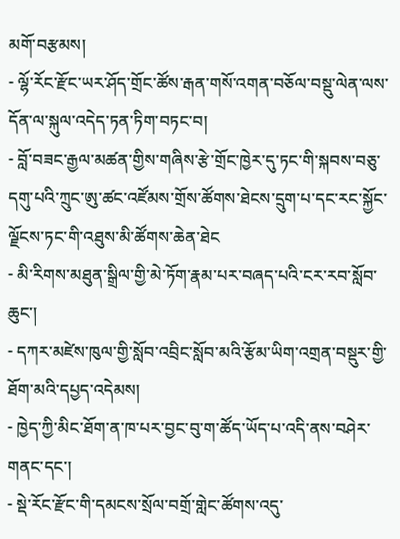མགོ་བརྩམས།
- ལྷོ་རོང་རྫོང་ཡར་ཤོད་གྲོང་ཚོས་རྒན་གསོ་འགན་བཅོལ་བསྡུ་ལེན་ལས་དོན་ལ་སྐུལ་འདེད་ཏན་ཏིག་བཏང་བ།
- བློ་བཟང་རྒྱལ་མཚན་གྱིས་གཞིས་རྩེ་གྲོང་ཁྱེར་དུ་ཏང་གི་སྐབས་བཅུ་དགུ་པའི་ཀྲུང་ཨུ་ཚང་འཛོམས་གྲོས་ཚོགས་ཐེངས་དྲུག་པ་དང་རང་སྐྱོང་ལྗོངས་ཏང་གི་འཐུས་མི་ཚོགས་ཆེན་ཐེང
- མི་རིགས་མཐུན་སྒྲིལ་གྱི་མེ་ཏོག་རྣམ་པར་བཞད་པའི་ངར་རབ་སློབ་ཆུང་།
- དཀར་མཛེས་ཁུལ་གྱི་སློབ་འབྲིང་སློབ་མའི་རྩོམ་ཡིག་འགྲན་བསྡུར་གྱི་ཐོག་མའི་དཔྱད་འདེམས།
- ཁྱེད་ཀྱི་མིང་ཐོག་ན་ཁ་པར་བྱང་བུ་ག་ཚོད་ཡོད་པ་འདི་ནས་བཤེར་གནང་དང་།
- སྡེ་རོང་རྫོང་གི་དམངས་སྲོལ་བགྲོ་གླེང་ཚོགས་འདུ་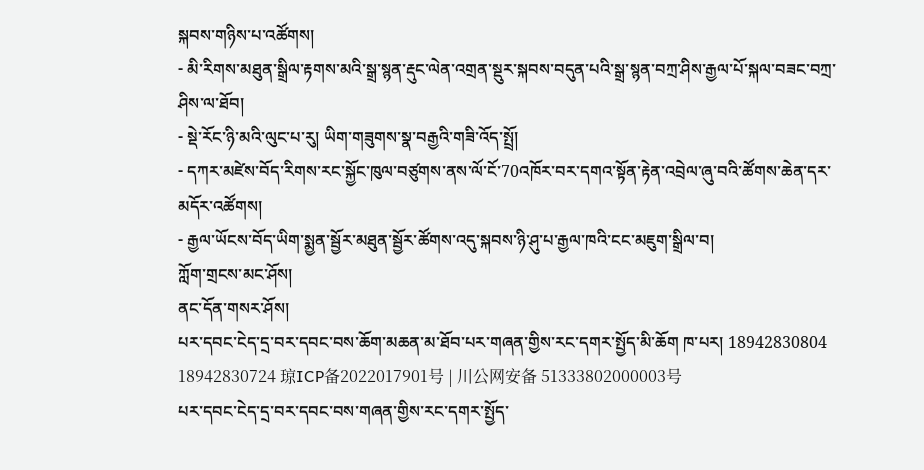སྐབས་གཉིས་པ་འཚོགས།
- མི་རིགས་མཐུན་སྒྲིལ་རྟགས་མའི་སྒྲ་སྙན་རྡུང་ལེན་འགྲན་སྡུར་སྐབས་བདུན་པའི་སྒྲ་སྙན་བཀྲ་ཤིས་རྒྱལ་པོ་སྐལ་བཟང་བཀྲ་ཤིས་ལ་ཐོབ།
- སྡེ་རོང་ཉི་མའི་ལུང་པ་རུ། ཡིག་གཟུགས་སྣ་བརྒྱའི་གཟི་འོད་སྤྲོ།
- དཀར་མཛེས་བོད་རིགས་རང་སྐྱོང་ཁུལ་བཙུགས་ནས་ལོ་ངོ་70འཁོར་བར་དགའ་སྟོན་རྟེན་འབྲེལ་ཞུ་བའི་ཚོགས་ཆེན་དར་མདོར་འཚོགས།
- རྒྱལ་ཡོངས་བོད་ཡིག་སྨྱན་སྦྱོར་མཐུན་སྦྱོར་ཚོགས་འདུ་སྐབས་ཉི་ཤུ་པ་རྒྱལ་ཁའི་ངང་མཇུག་སྒྲིལ་བ།
ཀློག་གྲངས་མང་ཤོས།
ནང་དོན་གསར་ཤོས།
པར་དབང་ངེད་དྲ་བར་དབང་བས་ཆོག་མཆན་མ་ཐོབ་པར་གཞན་གྱིས་རང་དགར་སྤྱོད་མི་ཆོག ཁ་པར། 18942830804 18942830724 琼ICP备2022017901号 | 川公网安备 51333802000003号
པར་དབང་ངེད་དྲ་བར་དབང་བས་གཞན་གྱིས་རང་དགར་སྤྱོད་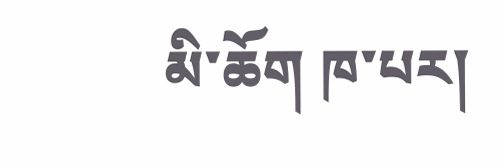མི་ཆོག ཁ་པར།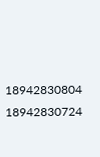18942830804 18942830724